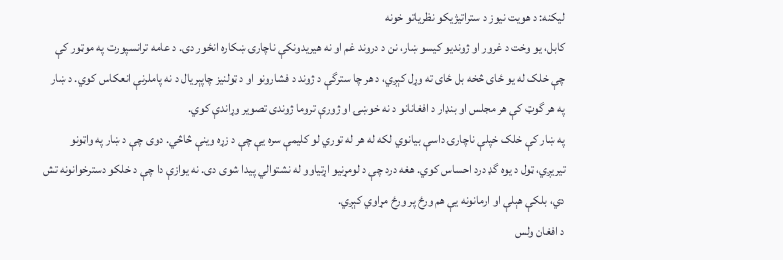لیکنه: د هویت نیوز د ستراتيژيکو نظریاتو خونه
کابل، یو وخت د غرور او ژوندیو کیسو ښار، نن د دروند غم او نه هیریدونکې ناچارۍ ښکاره انځور دی. د عامه ترانسپورت په موټور کې چې خلک له یو ځای څخه بل ځای ته وړل کېږي، د هر چا سترگې د ژوند د فشارونو او د ټولنیز چاپېریال د نه پاملرنې انعکاس کوي. د ښار په هر گوټ کې هر مجلس او بنډار د افغانانو د نه خوښۍ او ژورې تروما ژوندی تصویر وړاندې کوي.
په ښار کې خلک خپلې ناچارۍ داسې بیانوي لکه له هر له توري لو کلیمې سره یې چې د زړه وینې څاڅي. دوی چې د ښار په واټونو تیریږي، ټول د یوه گډ درد احساس کوي. هغه درد چې د لومړنیو اړتیاوو له نشتوالي پیدا شوی دی. نه یوازې دا چې د خلکو دسترخوانونه تش دي، بلکې هېلې او ارمانونه یې هم ورځ پر ورځ مړاوي کېږي.
د افغان ولس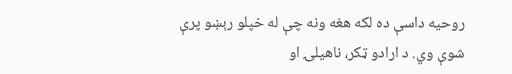روحیه داسې ده لکه هغه ونه چې له خپلو رېښو پرې شوې وي. د ارادو ټکر، ناهیلۍ او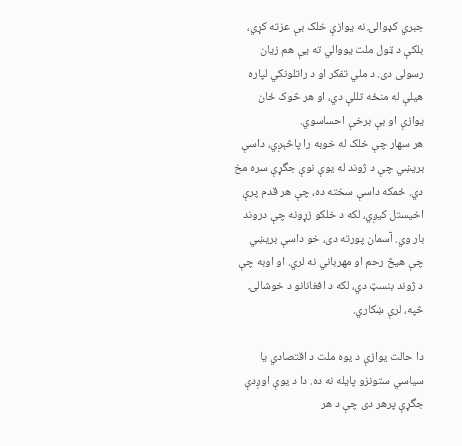جبري کډوالۍ نه یوازې خلک بې عزته کړي، بلکې د ټول ملت یووالي ته یې هم زیان رسولی دی. د ملي تفکر او د راتلونکي لپاره هیلې له منځه تللې دي، او هر څوک ځان یوازې او بې برخې احساسوي.
هر سهار چې خلک له خوبه را پاڅېږي، داسې بریښي چې د ژوند له یوې نوې جگړې سره مخ دي. ځمکه داسې سخته ده، چې هر قدم پرې اخیستل کیږي، لکه د خلکو زړونه چې دروند بار وي. آسمان پورته دی، خو داسې بریښي چې هیڅ رحم او مهرباني نه لري. او اوبه چې د ژوند بنسټ دي، لکه د افغانانو د خوشالۍ څپه، لرې ښکاري.

دا حالت یوازې د یوه ملت د اقتصادي یا سیاسي ستونزو پایله نه ده. دا د یوې اوږدې جگړې پرهر دی چې د هر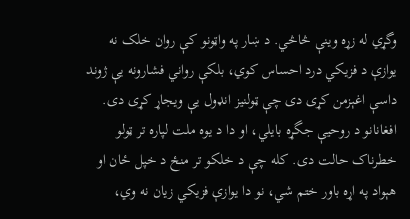وگړي له زړه وینې څاڅي. د ښار په واټونو کې روان خلک نه یوازې د فزیکي درد احساس کوي، بلکې رواني فشارونه یې ژوند داسې اغېزمن کړی دی چې ټولنیز انډول یې ویجاړ کړی دی.
افغانانو د روحیې جگړه بایلي، او دا د یوه ملت لپاره تر ټولو خطرناک حالت دی. کله چې د خلکو تر منځ د خپل ځان او هېواد په اړه باور ختم شي، نو دا یوازې فزیکي زیان نه وي،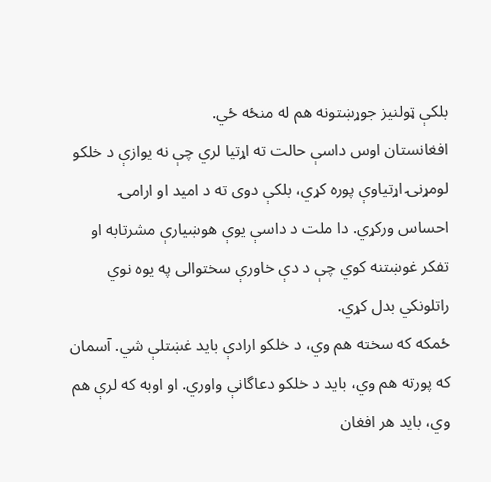بلکې ټولنیز جوړښتونه هم له منځه ځي.
افغانستان اوس داسې حالت ته اړتیا لري چې نه یوازې د خلکو لومړنۍ اړتیاوې پوره کړي، بلکې دوی ته د امید او ارامۍ احساس ورکړي. دا ملت د داسې یوې هوښیارې مشرتابه او تفکر غوښتنه کوي چې د دې خاورې سختوالی په یوه نوي راتلونکي بدل کړي.
ځمکه که سخته هم وي، د خلکو ارادې باید غښتلې شي. آسمان که پورته هم وي، باید د خلکو دعاگانې واوري. او اوبه که لرې هم وي، باید هر افغان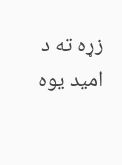زړه ته د امید یوه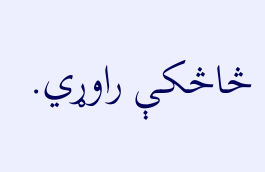څاڅکې راوړي.